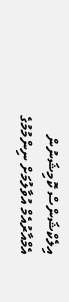އިލެކްޝަންސް ކޮމިޝަނުން އެމްއާރުއެމް އުވާލުމަށް ނިންމުމުގެ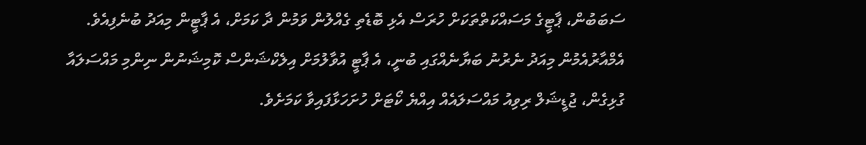ސަބަބުން، ޕާޓީގެ މަސައްކަތްތަކަށް ހުރަސް އެޅި ބޮޑެތި ގެއްލުން ވަމުން ދާ ކަމަށް، އެ ޕާޓީން މިއަދު ބުނެފިއެވެ.
އެމްއާރުއެމުން މިއަދު ނެރުނު ބަޔާނެއްގައި ބުނީ، އެ ޕާޓީ އުވާލުމަށް އިލެކްޝަންސް ކޮމިޝަނުން ނިންމި މައްސަލައާ ގުޅިގެން، ޖުޑީޝަލް ރިވިއު މައްސަލައެއް އިއްޔެ ކޯޓަށް ހުށަހަޅާފައިވާ ކަމަށެވެ.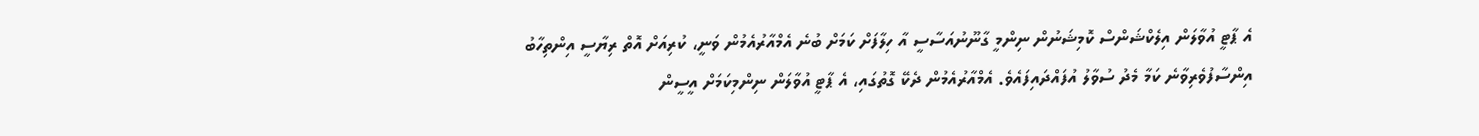އެ ޕާޓީ އުވާލަން އިލެކްޝަންސް ކޮމިޝަނުން ނިންމީ ގާނޫނުއަސާސީ އާ ހިލާފަށް ކަމަށް ބުނެ އެމްއާރުއެމުން ވަނީ، ކުރިއަށް އޮތް ރިޔާސީ އިންތިހާބު އިންސާފުވެރިވާނެ ކަމާ މެދު ސުވާލު އުފައްދައިފައެވެ. އެމްއާރުއެމުން ދެކޭ ގޮތުގައި، އެ ޕާޓީ އުވާލަން ނިންމިކަމަށް އީސީން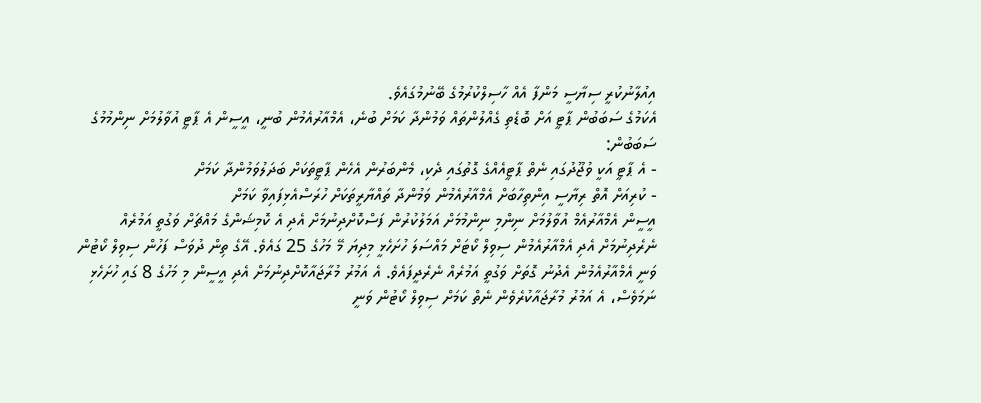އިއުލާނުކުރީ ސިޔާސީ މަންފާ އެއް ހާސިލްކުރުމުގެ ބޭނުމުގައެވެ.
އެކަމުގެ ސަބަބުން ޕާޓީ އަށް ބޮޑެތި ގެއްލުންތައް ވަމުންދާ ކަމަށް ބުނެ، އެމްއާރުއެމުން ބުނީ، އީސީން އެ ޕާޓީ އުވާލުމަށް ނިންމުމުގެ ސަބަބުން:
- އެ ޕާޓީ އަކީ ވުޖޫދުގައި ނެތް ޕާޓީއެއްގެ ގޮތުގައި ދެކި، މެންބަރުން އެހެން ޕާޓީތަކަށް ބަދަލުވަމުންދާ ކަމަށް
- ކުރިއަށް އޮތް ރިޔާސީ އިންތިހާބަށް އެމްއާރުއެމުން ވަމުންދާ ތައްޔާރީތަކަށް ހުރަސްއެޅިފައިވާ ކަމަށް
އީސީން އެމްއާރުއެމް އުވާލުމަށް ނިންމި ނިންމުމަށް އަމަލުކުރުން ފަސްކޮށްދިނުމަށް އެދި އެ ކޮމިޝަންގެ މައްޗަށް ވަގުތީ އަމުރެއް ނެރެދިނުމަށް އެދި އެމްއާރުއެމުން ސިވިލް ކޯޓަށް މައްސަލަ ހުށަހެޅީ މިދިޔަ މޭ މަހުގެ 25 ގައެވެ. އޭގެ ތިން ދުވަސް ފަހުން ސިވިލް ކޯޓުން ވަނީ އެމްއާރުއެމުން އެދުނު ގޮތަށް ވަގުތީ އަމުރެއް ނެރެދީފައެވެ. އެ އަމުރު މުރާޖައާކޮށްދިނުމަށް އެދި އީސީން މި މަހުގެ 8 ގައި ހުށަހެޅި ނަމަވެސް، އެ އަމުރު މުރާޖައާކުރެވެން ނެތް ކަމަށް ސިވިލް ކޯޓުން ވަނީ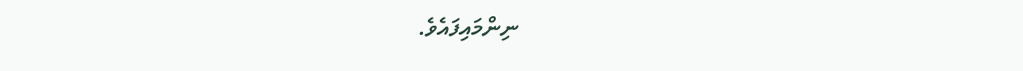ނިންމައިފައެވެ.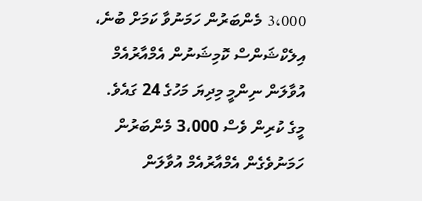3،000 މެންބަރުން ހަމަނުވާ ކަމަށް ބުނެ، އިލެކްޝަންސް ކޮމިޝަނުން އެމްއާރުއެމް އުވާލަން ނިންމީ މިދިޔަ މަހުގެ 24 ގައެވެ. މީގެ ކުރިން ވެސް 3،000 މެންބަރުން ހަމަނުވެގެން އެމްއާރުއެމް އުވާލަން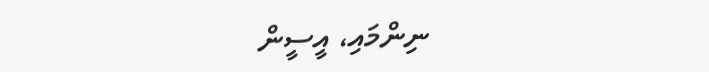ނިންމައި، އީސީން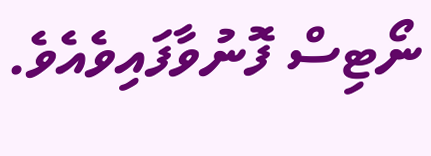ނޯޓިސް ފޮނުވާފައިވެއެވެ.